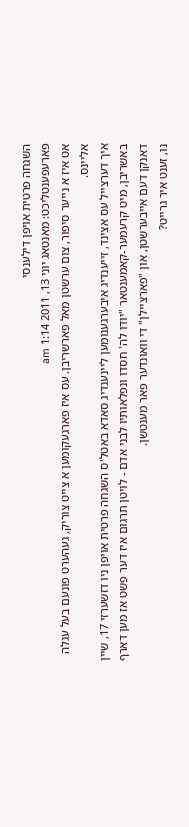השגחה פרטית אויפן דילענסי
פארעפענטליכט: מאנטאג יוני 13, 2011 1:14 am
אט איז א נייער סיפור, צום ערשטן מאל פארשריבן. עס איז פארגעקומען א צייט צוריק, געהערט פונעם בעל עגלה אליינס.
איך דערצייל עס אצינד, זייענדיג איבערגענומען ליינענדיג סאדא באטל'ס השגחה פרטית אויפן ניו דזשערזי 17, שיין באשריבן, מיט קרעמער-קאמענטאר "יודו לה' חסדו ונפלאותיו לבני אדם - לויטן תרגום איז דער פשט אז מען דארף דאנקן דעם אייבערשטן, און "פארציילן" די וואונדער פאר מענטשן.
נו, זענט איר גרייט?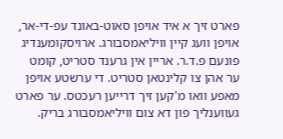פארט זיך א איד אויפן סאוט-באונד עפ-די-אר, אויפן וועג קיין וויליאמסבורג. ארויסקומענדיג פונעם פ.ד.ר. אריין אין גרענד סטריט, קומט ער אהן צו קלינטאן סטריט. די ערשטע אויפן מאפע וואו מ'קען זיך דרייען רעכטס. ער פארט געווענליך פון דא צום וויליאמסבורג בריק.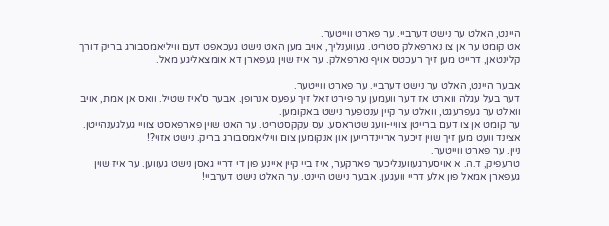היינט, האלט ער נישט דערביי. ער פארט ווייטער.
אט קומט ער אן צו נארפאלק סטריט. געווענליך, אויב מען האט נישט געכאפט דעם וויליאמסבורג בריק דורך קלינטאן, דרייט מען זיך רעכטס אויף נארפאלק. ער איז שוין געפארן דא אומצאליגע מאל.

אבער היינט, האלט ער נישט דערביי. ער פארט ווייטער.
דער בעל עגלה ווארט אז דער וועמען ער פירט זאל זיך עפעס אנרופן. אבער ס'איז שטיל. וואס אן אמת, אויב וואלט ער געפרעגט, וואלט ער קיין ענטפער נישט באקומען.
ער קומט אן צו דעם ברייטן צוויי-וועג שטראסע. עס עקקסטריט. ער האט שוין פארפאסט צוויי געלגענהייטן. אצינד וועט מען זיך שוין זיכער אריינדרייען און אנקומען צום וויליאמסבורג בריק. נישט אזוי?!
ניין. ער פארט ווייטער.
טרעפיק, ד.ה. א אויסערגעווענליכער פארקער, איז ביי קיין איינע פון די דריי גאסן נישט געווען. ער איז שוין געפארן אמאל פון אלע דריי וועגען. אבער נישט היינט. ער האלט נישט דערביי!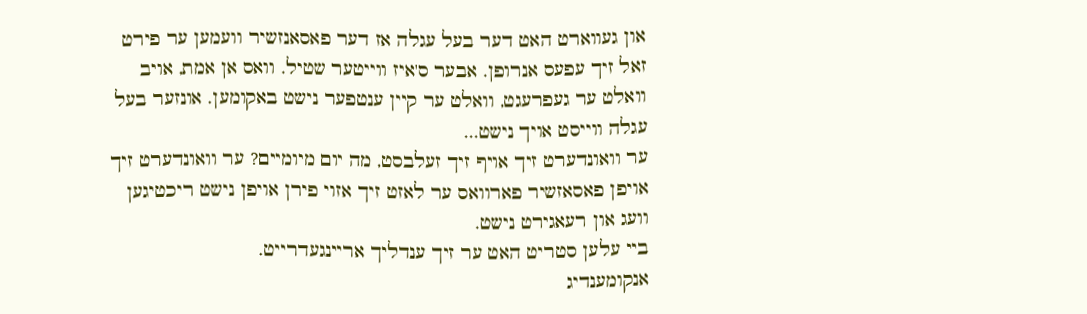און געווארט האט דער בעל עגלה אז דער פאסאנזשיר וועמען ער פירט זאל זיך עפעס אנרופן. אבער ס'איז ווייטער שטיל. וואס אן אמת, אויב וואלט ער געפרעגט, וואלט ער קיין ענטפער נישט באקומען. אונזער בעל עגלה ווייסט אויך נישט...
ער וואונדערט זיך אויף זיך זעלבסט, מה יום מיומיים? ער וואונדערט זיך אויפן פאסאזשיר פארוואס ער לאזט זיך אזוי פירן אויפן נישט ריכטיגען וועג און רעאגירט נישט.
ביי עלען סטריט האט ער זיך ענדליך אריינגעדרייט.
אנקומענדיג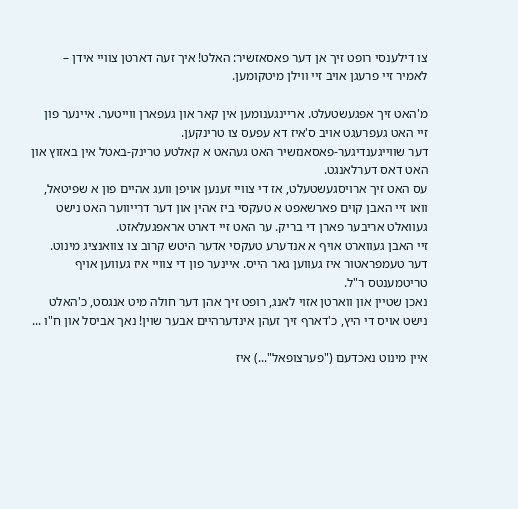צו דילענסי רופט זיך אן דער פאסאזשיר: האלט! איך זעה דארטן צוויי אידן – לאמיר זיי פרעגן אויב זיי ווילן מיטקומען.

מ'האט זיך אפגעשטעלט. אריינגענומען אין קאר און געפארן ווייטער. איינער פון זיי האט געפרעגט אויב ס'איז דא עפעס צו טרינקען.
דער שווייגענדיגער-פאסאנזשיר האט געהאט א קאלטע טרינק-באטל אין באזוץ און האט דאס דערלאנגט.
עס האט זיך ארויסגעשטעלט, אז די צוויי זענען אויפן וועג אהיים פון א שפיטאל, וואו זיי האבן קוים פארשאפט א טעקסי ביז אהין און דער דרייווער האט נישט געוואלט אריבער פארן די בריק. ער האט זיי דארט אראפגעלאזט.
זיי האבן געווארט אויף א אנדערע טעקסי אדער היטש קרוב צו צוואנציג מינוט.
דער טעמפראטור איז געווען גאר הייס. איינער פון די צוויי איז געווען אויף טריטמענטס ר"ל.
נאכן שטיין און ווארטן אזוי לאנג, רופט זיך אהן דער חולה מיט אנגסט, כ'האלט נישט אויס די היץ, כ'דארף זיך זעהן אינדערהיים אבער שוין! נאך אביסל און ח"ו ...

איין מינוט נאכדעם ("פערצופאל"...) איז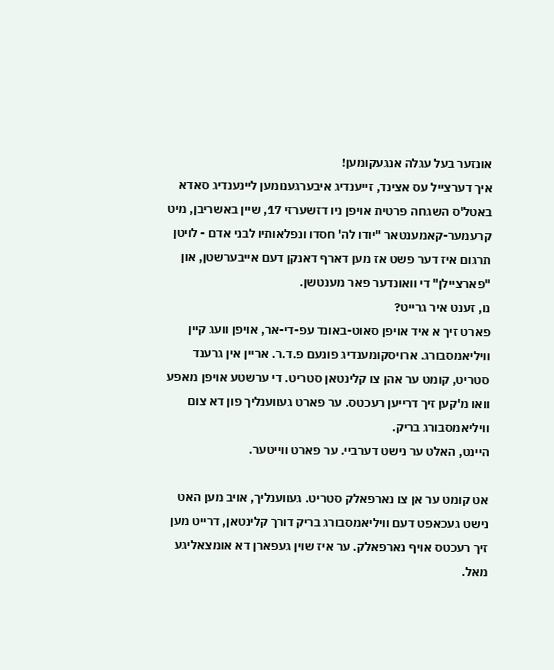אונזער בעל עגלה אנגעקומען!
איך דערצייל עס אצינד, זייענדיג איבערגענומען ליינענדיג סאדא באטל'ס השגחה פרטית אויפן ניו דזשערזי 17, שיין באשריבן, מיט קרעמער-קאמענטאר "יודו לה' חסדו ונפלאותיו לבני אדם - לויטן תרגום איז דער פשט אז מען דארף דאנקן דעם אייבערשטן, און "פארציילן" די וואונדער פאר מענטשן.
נו, זענט איר גרייט?
פארט זיך א איד אויפן סאוט-באונד עפ-די-אר, אויפן וועג קיין וויליאמסבורג. ארויסקומענדיג פונעם פ.ד.ר. אריין אין גרענד סטריט, קומט ער אהן צו קלינטאן סטריט. די ערשטע אויפן מאפע וואו מ'קען זיך דרייען רעכטס. ער פארט געווענליך פון דא צום וויליאמסבורג בריק.
היינט, האלט ער נישט דערביי. ער פארט ווייטער.

אט קומט ער אן צו נארפאלק סטריט. געווענליך, אויב מען האט נישט געכאפט דעם וויליאמסבורג בריק דורך קלינטאן, דרייט מען זיך רעכטס אויף נארפאלק. ער איז שוין געפארן דא אומצאליגע מאל.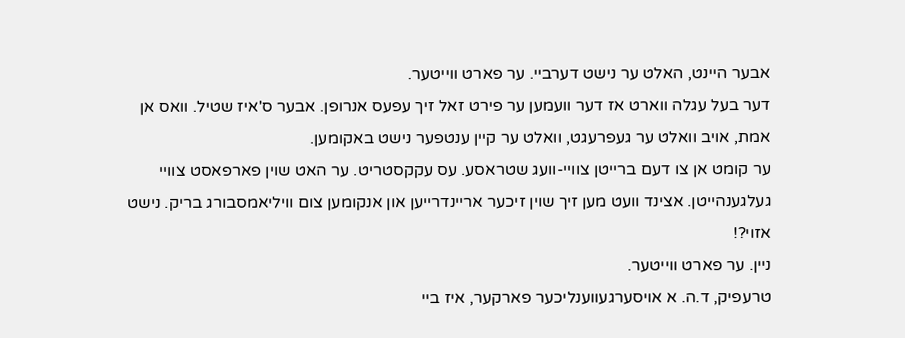אבער היינט, האלט ער נישט דערביי. ער פארט ווייטער.
דער בעל עגלה ווארט אז דער וועמען ער פירט זאל זיך עפעס אנרופן. אבער ס'איז שטיל. וואס אן אמת, אויב וואלט ער געפרעגט, וואלט ער קיין ענטפער נישט באקומען.
ער קומט אן צו דעם ברייטן צוויי-וועג שטראסע. עס עקקסטריט. ער האט שוין פארפאסט צוויי געלגענהייטן. אצינד וועט מען זיך שוין זיכער אריינדרייען און אנקומען צום וויליאמסבורג בריק. נישט אזוי?!
ניין. ער פארט ווייטער.
טרעפיק, ד.ה. א אויסערגעווענליכער פארקער, איז ביי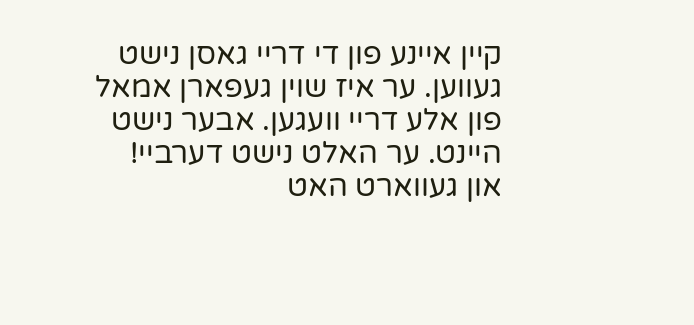קיין איינע פון די דריי גאסן נישט געווען. ער איז שוין געפארן אמאל פון אלע דריי וועגען. אבער נישט היינט. ער האלט נישט דערביי!
און געווארט האט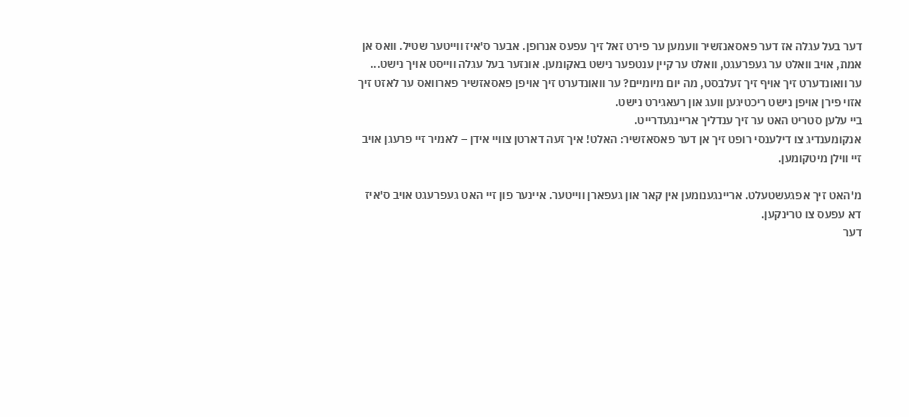דער בעל עגלה אז דער פאסאנזשיר וועמען ער פירט זאל זיך עפעס אנרופן. אבער ס'איז ווייטער שטיל. וואס אן אמת, אויב וואלט ער געפרעגט, וואלט ער קיין ענטפער נישט באקומען. אונזער בעל עגלה ווייסט אויך נישט...
ער וואונדערט זיך אויף זיך זעלבסט, מה יום מיומיים? ער וואונדערט זיך אויפן פאסאזשיר פארוואס ער לאזט זיך אזוי פירן אויפן נישט ריכטיגען וועג און רעאגירט נישט.
ביי עלען סטריט האט ער זיך ענדליך אריינגעדרייט.
אנקומענדיג צו דילענסי רופט זיך אן דער פאסאזשיר: האלט! איך זעה דארטן צוויי אידן – לאמיר זיי פרעגן אויב זיי ווילן מיטקומען.

מ'האט זיך אפגעשטעלט. אריינגענומען אין קאר און געפארן ווייטער. איינער פון זיי האט געפרעגט אויב ס'איז דא עפעס צו טרינקען.
דער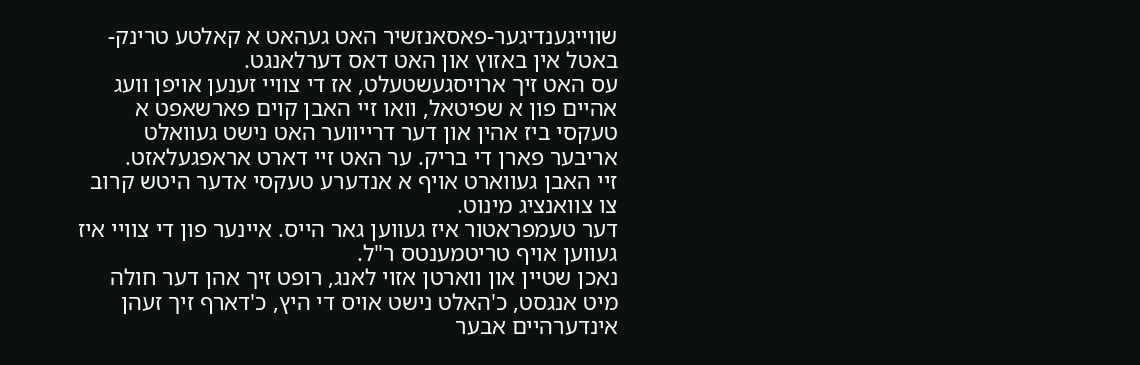שווייגענדיגער-פאסאנזשיר האט געהאט א קאלטע טרינק-באטל אין באזוץ און האט דאס דערלאנגט.
עס האט זיך ארויסגעשטעלט, אז די צוויי זענען אויפן וועג אהיים פון א שפיטאל, וואו זיי האבן קוים פארשאפט א טעקסי ביז אהין און דער דרייווער האט נישט געוואלט אריבער פארן די בריק. ער האט זיי דארט אראפגעלאזט.
זיי האבן געווארט אויף א אנדערע טעקסי אדער היטש קרוב צו צוואנציג מינוט.
דער טעמפראטור איז געווען גאר הייס. איינער פון די צוויי איז געווען אויף טריטמענטס ר"ל.
נאכן שטיין און ווארטן אזוי לאנג, רופט זיך אהן דער חולה מיט אנגסט, כ'האלט נישט אויס די היץ, כ'דארף זיך זעהן אינדערהיים אבער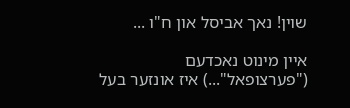שוין! נאך אביסל און ח"ו ...

איין מינוט נאכדעם ("פערצופאל"...) איז אונזער בעל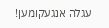עגלה אנגעקומען!